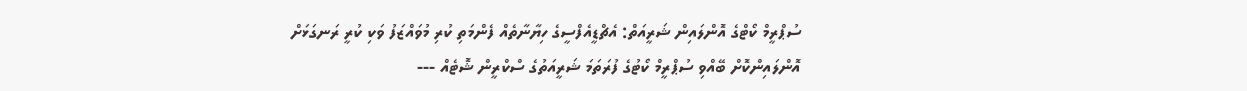ސުޕްރީމް ކޯޓްގެ އޮންލައިން ޝަރީއަތް: އެޗްޑީއެފްސީގެ ހިޔާނާތެއް ފެންމަތި ކުރި މުވައްޒަފު ވަކި ކުރީ ރަނގަޅަށް
އޮންލައިންކޮށް ބޭއްވި ސުޕްރީމް ކޯޓުގެ ފުރަތަމަ ޝަރީއަތުގެ ސްކްރީން ޝޮޓެއް ---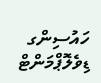ހައުސިންގ ޑިވެލޮޕްމަންޓް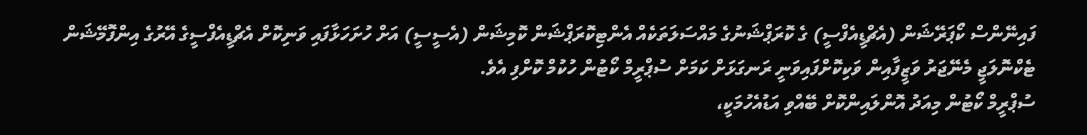ފައިނޭންސް ކޯޕަރޭޝަން (އެޗްޑީއެފްސީ) ގެ ކޮރަޕްޝަނުގެ މައްސަލަތަކެއް އެންޓިކޮރަޕްޝަން ކޮމިޝަން (އެސީސީ) އަށް ހުށަހަޅާފައި ވަނިކޮށް އެޗްޑީއެފްސީގެ އޭރުގެ އިންފޮމޭޝަން ޓެކްނޮލަޖީ މެނޭޖަރު ވަޒީފާއިން ވަކިކޮށްފައިވަނީ ރަނގަޅަށް ކަމަށް ސުޕްރީމް ކޯޓުން ހުކުމް ކޮށްފި އެވެ.
ސުޕްރީމް ކޯޓުން މިއަދު އޮންލައިންކޮށް ބޭއްވި އަޑުއެހުމަކީ،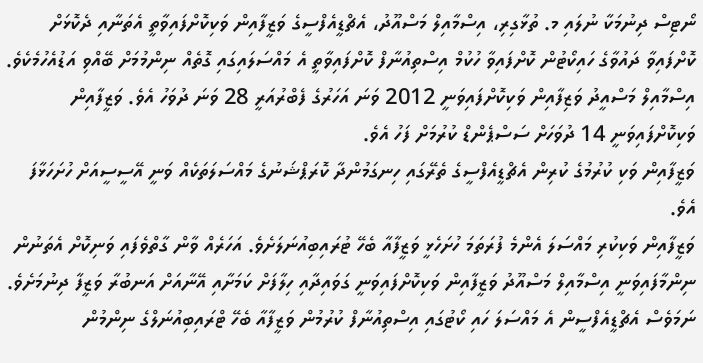ނޯޓިސް ދިނުމަކާ ނުލައި މ. ތުޅާގިރި، އިސްމާއިލް މަސްއޫދު، އެޗްޑީއެފްސީގެ ވަޒީފާއިން ވަކިކޮށްފައިވާތީ އެތަނާއި ދެކޮޅަށް ކޮށްފައިވާ ދައުވާގެ ހައިކޯޓުން ކޮށްފައިވާ ހުކުމް އިސްތިއުނާފް ކޮށްފައިވާތީ އެ މައްސަލައިގައި ގޮތެއް ނިންމުމަށް ބޭއްވި އަޑުއެހުމެކެވެ.
އިސްމާއިލް މަސްއީދު ވަޒިފާއިން ވަކިކޮށްފައިވަނީ 2012 ވަނަ އަހަރުގެ ފެބްރުއަރީ 28 ވަނަ ދުވަހު އެވެ. ވަޒީފާއިން ވަކިކޮށްފައިވަނީ 14 ދުވަހަށް ސަސްޕެންޑް ކުރުމަށް ފަހު އެވެ.
ވަޒީފާއިން ވަކި ކުރުމުގެ ކުރިން އެޗްޑީއެފްސީގެ ތެރޭގައި ހިނގަމުންދާ ކޮރަޕްޝަނުގެ މައްސަލަތަކެއް ވަނީ އޭސީސީއަށް ހުށަހަޅާފަ އެވެ.
ވަޒީފާއިން ވަކިކުރި މައްސަލަ އެންމެ ފުރަތަމަ ހުށަހެޅީ ވަޒީފާއާ ބެހޭ ޓުރައިބިއުނަލަށެވެ. އަހަރެއް ވާން ގާތްވެފައި ވަނިކޮށް އެތަނުން ނިންމާފައިވަނީ އިސްމާއިލް މަސްއޫދު ވަޒީފާއިން ވަކިކޮށްފައިވަނީ ގަވައިދާއި ހިލާފަށް ކަމަށާއި އޭނާއަށް އަނބުރާ ވަޒީފާ ދިނުމަށެވެ.
ނަމަވެސް އެޗްޑީއެފްސީން އެ މައްސަލަ ހައި ކޯޓުގައި އިސްތިއުނާފް ކުރުމުން ވަޒީފާއާ ބެހޭ ޓްރައިބިއުނަލްގެ ނިންމުން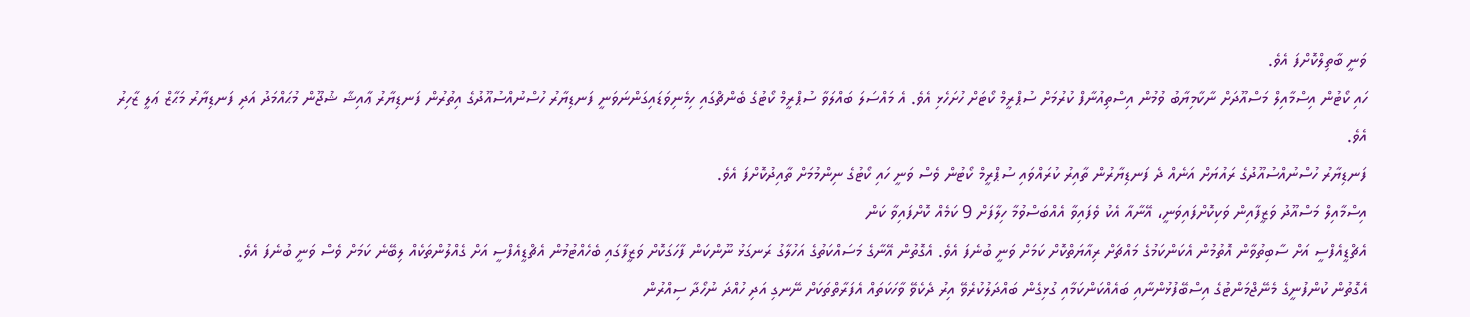ވަނީ ބާތިލްކޮށްފަ އެވެ.
ހައި ކޯޓުން އިސްމާއިލް މަސްއޫދަށް ނާކާމިޔާބު ވުމުން އިސްތިއުނާފް ކުރުމަށް ސުޕްރީމް ކޯޓަށް ހުށަހެޅި އެވެ. އެ މައްސަލަ ބައްލަވާ ސުޕްރީމް ކޯޓުގެ ބެންޗްގައި ހިމެނިވަޑައިގަންނަވަނީ ފަނޑިޔާރު ހުސްނުއްސުއޫދުގެ އިތުރުން ފަނޑިޔާރު ޢާއިޝާ ޝުޖޫން މުޙައްމަދު އަދި ފަނޑިޔާރު މަޙާޒް ޢަލީ ޒާހިރު އެވެ.
ފަނޑިޔާރު ހުސްނުއްސުއޫދުގެ ރައުޔަށް އަނެއް ދެ ފަނޑިޔާރުން ތާއިރު ކުރައްވައި ސުޕްރީމް ކޯޓުން ވެސް ވަނީ ހައި ކޯޓުގެ ނިންމުމަށް ތާއިދުކޮށްފަ އެވެ.
އިސްމާއިލް މަސްއޫދު ވަޒީފާއިން ވަކިކޮށްފައިވަނީ، އޭނާއާ އެކު ވެފައިވާ އެއްބަސްވުމާ ހިލާފަށް 9 ކަމެއް ކޮށްފައިވާ ކަން
އެޗްޑީއެފްސީ އަށް ސާބިތުވާން އޮތުމުން އެކަންކަމުގެ މައްޗަށް ރިއާޔަތްކޮށް ކަމަށް ވަނީ ބުނެފަ އެވެ. އެގޮތުން އޭނާގެ މަސައްކަތުގެ އަހުލާގު ރަނގަޅު ނޫންކަން ފާހަގަކޮށް ވަޒީފާގައި ބެހެއްޓުމުން އެޗްޑީއެފްސީ އަށް ގެއްލުންތަކެއް ލިބޭނެ ކަމަށް ވެސް ވަނީ ބުނެފަ އެވެ.
އެގޮތުން ކުންފުނީގެ މެނޭޖްމަންޓުގެ އިސްބޭފުޅުންނާއި ބައެއްކަންކަމާއި ގުޅިގެން ބައްދަލުކުރެވޭ އިރު ދެކެވޭ ވާހަކަތައް އެފަރާތްތަކަށް ނޭނގި އަދި ހުއްދަ ނުހޯދާ ސިއްރުން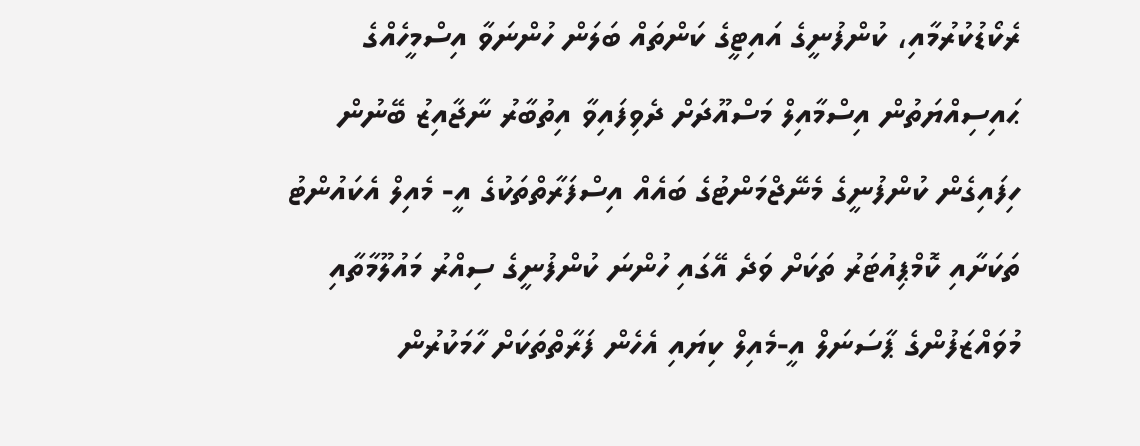ރެކޯޑުކުރުމާއި، ކުންފުނީގެ އައިޓީގެ ކަންތައް ބަލަން ހުންނަވާ އިސްމީހެއްގެ ޙައިސިއްޔަތުން އިސްމާއިލް މަސްއޫދަށް ދެވިފައިވާ އިތުބާރު ނާޖާއިޒު ބޭނުން ހިފައިގެން ކުންފުނީގެ މެނޭޖްމަންޓުގެ ބައެއް އިސްފަރާތްތަކުގެ އީ- މެއިލް އެކައުންޓު ތަކަށާއި ކޮމްޕިއުޓަރު ތަކަށް ވަދެ އޭގައި ހުންނަ ކުންފުނީގެ ސިއްރު މައުލޫމާތާއި މުވައްޒަފުންގެ ޕާސަނަލް އީ-މެއިލް ކިޔައި އެހެން ފަރާތްތަކަށް ހާމަކުރުން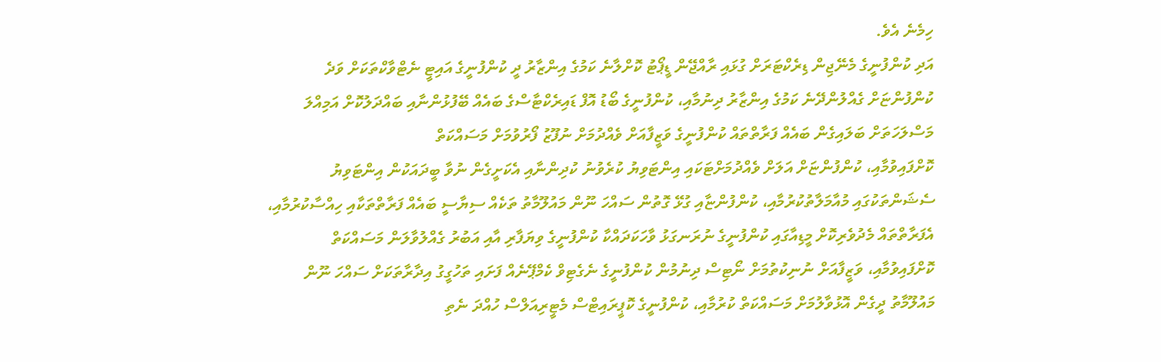ހިމެނެ އެވެ.
އަދި ކުންފުނީގެ މެނޭޖިން ޑިރެކްޓަރަށް ގުޅައި ރާއްޖޭން ޑީޕޯޓު ކޮށްލާނެ ކަމުގެ އިންޒާރު ދީ ކުންފުނީގެ އައިޓީ ނެޓްވާކްތަކަށް ވަދެ ކުންފުންޏަށް ގެއްލުންދޭނެ ކަމުގެ އިންޒާރު ދިނުމާއި، ކުންފުނީގެ ބޯޑު އޮފް ޑައިރެކްޓާސްގެ ބައެއް ބޭފުޅުންނާއި ބައްދަލުކޮށް އަމިއްލަ މަސްލަހަތަށް ބަލައިގެން ބައެއް ފަރާތްތައް ކުންފުނީގެ ވަޒީފާއަށް ވެއްދުމަށް ނުފޫޒު ފޯރުވުމަށް މަސައްކަތް
ކޮށްފައިވުމާއި، ކުންފުންޏަށް އަލަށް ވެއްދުމަށްޓަކައި އިންޓަވިޔު ކުރެވުނު ކުދިންނާއި އެކަށީގެން ނުވާ ބީދައަކުން އިންޓަވިޔު ސެޝަންތަކުގައި މުއާމަލާތުކުރުމާއި، ކުންފުންޏާއި ގުޅޭ ގޮތުން ސައްހަ ނޫން މައުލޫމާތު ތަކެއް ސިޔާސީ ބައެއް ފަރާތްތަކާއި ހިއްސާކުރުމާއި، އެފަރާތްތައް މެދުވެރިކޮށް މީޑިއާގައި ކުންފުނީގެ ނުރަނގަޅު ވާހަކަދައްކާ ކުންފުނީގެ ވިޔަފާރި އާއި އަބުރު ގެއްލުވާލަން މަސައްކަތް ކޮށްފައިވުމާއި، ވަޒީފާއަށް ނުނިކުތުމަށް ނޯޓިސް ދިނުމުން ކުންފުނީގެ ނެގެޓިވް ކެމްޕޭނެއް ފަށައި ތަހުގީގު އިދާރާތަކަށް ސައްހަ ނޫން މައުލޫމާތު ދީގެން އޮޅުވާލުމަށް މަސައްކަތް ކުރުމާއި، ކުންފުނީގެ ކޮޕީރައިޓްސް މެޓީރިއަލްސް ހުއްދަ ނެތި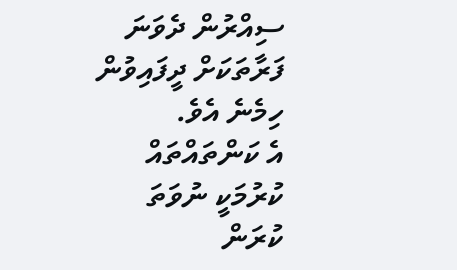ސިއްރުން ދެވަނަ ފަރާތަކަށް ދީފައިވުން ހިމެނެ އެވެ.
އެ ކަންތައްތައް ކުރުމަކީ ނުވަތަ ކުރަން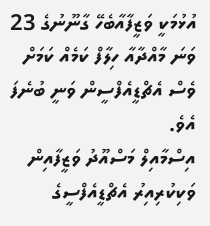އުޅުމަކީ ވަޒީފާއާބެހޭ ގާނޫނުގެ 23 ވަނަ މާއްދާއާ ހިލާފް ކަމެއް ކަމަށް ވެސް އެޗްޑީއެފްސީން ވަނީ ބުނެފަ އެވެ.
އިސްމާއިލް މަސްއޫދު ވަޒީފާއިން ވަކިކުރިއިރު އެޗްޑީއެފްސީގެ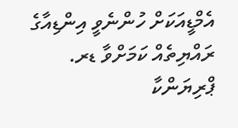އެމްޑީއަކަށް ހުންނެވީ އިންޑިއާގެ ރައްޔިތެއް ކަމަށްވާ ޑރ. ޕްރިޔަންކާ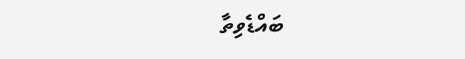ބައްޑެވިތާ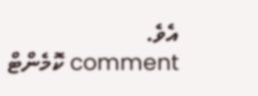އެވެ.
comment ކޮމެންޓް